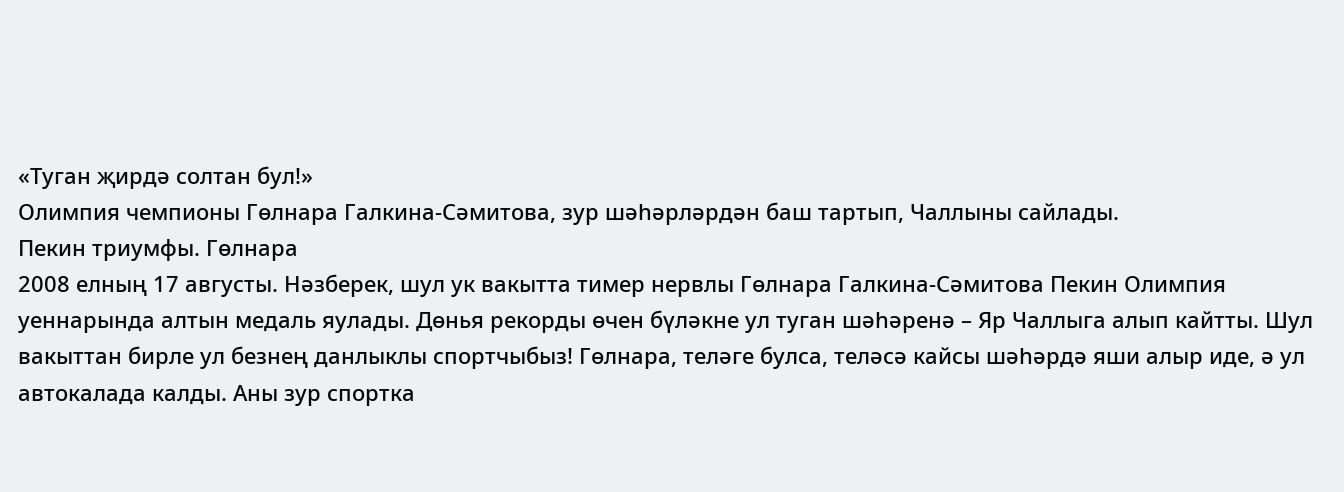«Туган җирдә солтан бул!»
Олимпия чемпионы Гөлнара Галкина-Сәмитова, зур шәһәрләрдән баш тартып, Чаллыны сайлады.
Пекин триумфы. Гөлнара
2008 елның 17 августы. Нәзберек, шул ук вакытта тимер нервлы Гөлнара Галкина-Сәмитова Пекин Олимпия уеннарында алтын медаль яулады. Дөнья рекорды өчен бүләкне ул туган шәһәренә – Яр Чаллыга алып кайтты. Шул вакыттан бирле ул безнең данлыклы спортчыбыз! Гөлнара, теләге булса, теләсә кайсы шәһәрдә яши алыр иде, ә ул автокалада калды. Аны зур спортка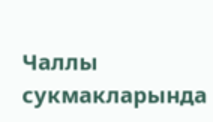Чаллы сукмакларында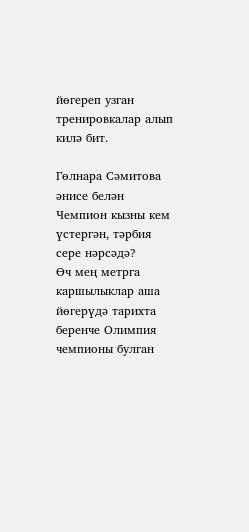йөгереп узган тренировкалар алып килә бит.

Гөлнара Сәмитова әнисе белән
Чемпион кызны кем үстергән, тәрбия сере нәрсәдә?
Өч мең метрга каршылыклар аша йөгерүдә тарихта беренче Олимпия чемпионы булган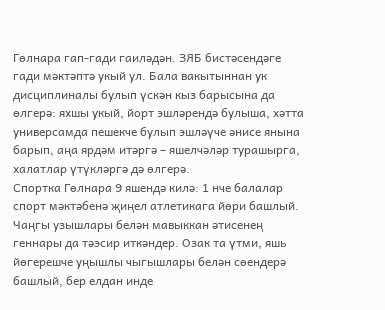Гөлнара гап-гади гаиләдән. ЗЯБ бистәсендәге гади мәктәптә укый ул. Бала вакытыннан ук дисциплиналы булып үскән кыз барысына да өлгерә: яхшы укый, йорт эшләрендә булыша, хәтта универсамда пешекче булып эшләүче әнисе янына барып, аңа ярдәм итәргә – яшелчәләр турашырга, халатлар үтүкләргә дә өлгерә.
Спортка Гөлнара 9 яшендә килә: 1 нче балалар спорт мәктәбенә җиңел атлетикага йөри башлый. Чаңгы узышлары белән мавыккан әтисенең геннары да тәэсир иткәндер. Озак та үтми, яшь йөгерешче уңышлы чыгышлары белән сөендерә башлый, бер елдан инде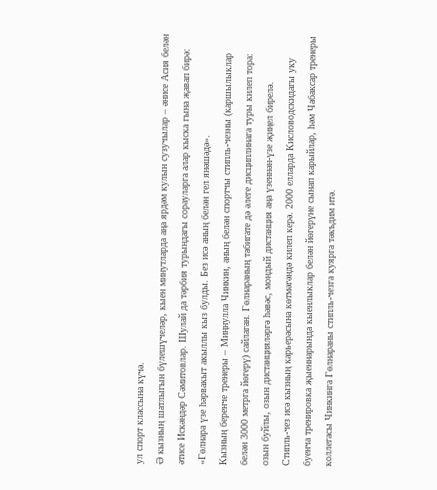ул спорт классына күчә.
Ә кызның шатлыгын бүлешүчеләр, кыен минутларда аңа ярдәм кулын сузучылар – әнисе Асия белән әтисе Искәндәр Сәмитовлар. Шулай да тәрбия турындагы сорауларга алар кыска гына җавап бирә: «Гөлнара үзе һәрвакыт акыллы кыз булды. Без исә аның белән гел янәшәдә».
Кызның беренче тренеры – Миңнулла Чинкин, аның белән спортчы стипль-чезны (каршылыклар белән 3000 метрга йөгерү) сайлаган. Гөлнараның табигате дә әлеге дисциплинага туры килеп тора: озын буйлы, озын дистанцияләргә һәвәс, мондый дистанция аңа үзеннән-үзе җиңел бирелә.
Стипль-чез исә кызның карьерасына көтмәгәндә килеп керә. 2000 елларда Кисловодскидагы уку буенча тренировка җыеннарында кыенлыклар белән йөгерүне сынап карыйлар, һәм Чабаксар тренеры коллегасы Чинкинга Гөлнараны стипль-чезга куярга тәкъдим итә.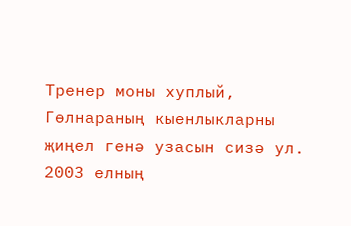Тренер моны хуплый, Гөлнараның кыенлыкларны җиңел генә узасын сизә ул. 2003 елның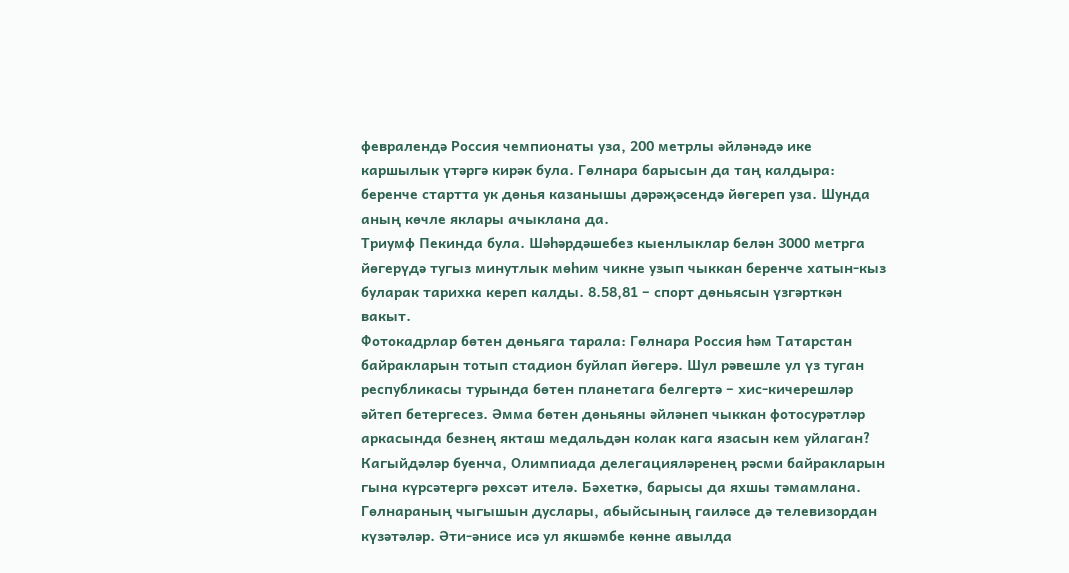февралендә Россия чемпионаты уза, 200 метрлы әйләнәдә ике каршылык үтәргә кирәк була. Гөлнара барысын да таң калдыра: беренче стартта ук дөнья казанышы дәрәҗәсендә йөгереп уза. Шунда аның көчле яклары ачыклана да.
Триумф Пекинда була. Шәһәрдәшебез кыенлыклар белән 3000 метрга йөгерүдә тугыз минутлык мөһим чикне узып чыккан беренче хатын-кыз буларак тарихка кереп калды. 8.58,81 – спорт дөньясын үзгәрткән вакыт.
Фотокадрлар бөтен дөньяга тарала: Гөлнара Россия һәм Татарстан байракларын тотып стадион буйлап йөгерә. Шул рәвешле ул үз туган республикасы турында бөтен планетага белгертә – хис-кичерешләр әйтеп бетергесез. Әмма бөтен дөньяны әйләнеп чыккан фотосурәтләр аркасында безнең якташ медальдән колак кага язасын кем уйлаган? Кагыйдәләр буенча, Олимпиада делегацияләренең рәсми байракларын гына күрсәтергә рөхсәт ителә. Бәхеткә, барысы да яхшы тәмамлана.
Гөлнараның чыгышын дуслары, абыйсының гаиләсе дә телевизордан күзәтәләр. Әти-әнисе исә ул якшәмбе көнне авылда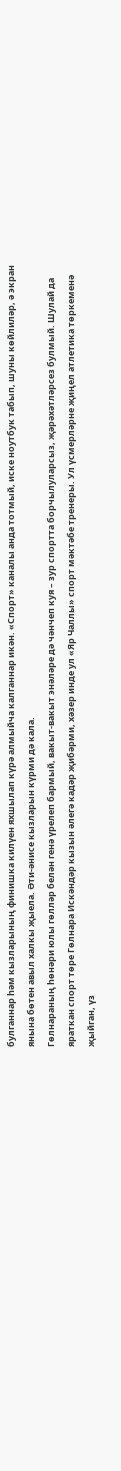булганнар һәм кызларының финишка килүен яхшылап күрә алмыйча калганнар икән. «Спорт» каналы анда тотмый, иске ноутбук табып, шуны көйлиләр, ә экран янына бөтен авыл халкы җыела. Әти-әнисе кызларын күрми дә кала.
Гөлнараның һөнәри юлы гөлләр белән генә үрелеп бармый, вакыт-вакыт энәләре дә чәнчеп куя – зур спортта борчылуларсыз, җәрәхәтләрсез булмый. Шулай да яраткан спорт төре Гөлнара Искәндәр кызын әлегә кадәр җибәрми, хәзер инде ул «Яр Чаллы» спорт мәктәбе тренеры. Ул үсмерләрне җиңел атлетика төркеменә җыйган, үз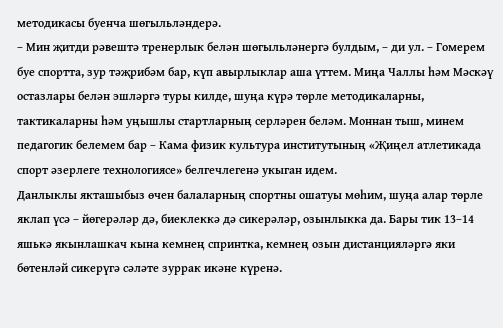методикасы буенча шөгыльләндерә.
– Мин җитди рәвештә тренерлык белән шөгыльләнергә булдым, – ди ул. – Гомерем буе спортта, зур тәҗрибәм бар, күп авырлыклар аша үттем. Миңа Чаллы һәм Мәскәү остазлары белән эшләргә туры килде, шуңа күрә төрле методикаларны, тактикаларны һәм уңышлы стартларның серләрен беләм. Моннан тыш, минем педагогик белемем бар – Кама физик культура институтының «Җиңел атлетикада спорт әзерлеге технологиясе» белгечлегенә укыган идем.
Данлыклы якташыбыз өчен балаларның спортны ошатуы мөһим, шуңа алар төрле яклап үсә – йөгерәләр дә, биеклеккә дә сикерәләр, озынлыкка да. Бары тик 13–14 яшькә якынлашкач кына кемнең спринтка, кемнең озын дистанцияләргә яки бөтенләй сикерүгә сәләте зуррак икәне күренә.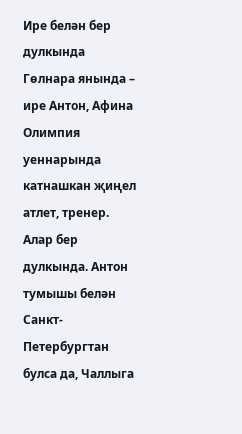Ире белән бер дулкында
Гөлнара янында – ире Антон, Афина Олимпия уеннарында катнашкан җиңел атлет, тренер. Алар бер дулкында. Антон тумышы белән Санкт-Петербургтан булса да, Чаллыга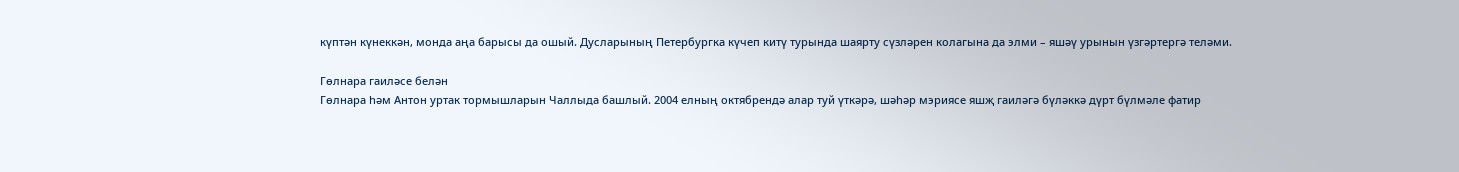күптән күнеккән, монда аңа барысы да ошый. Дусларының Петербургка күчеп китү турында шаярту сүзләрен колагына да элми – яшәү урынын үзгәртергә теләми.

Гөлнара гаиләсе белән
Гөлнара һәм Антон уртак тормышларын Чаллыда башлый. 2004 елның октябрендә алар туй үткәрә, шәһәр мэриясе яшҗ гаиләгә бүләккә дүрт бүлмәле фатир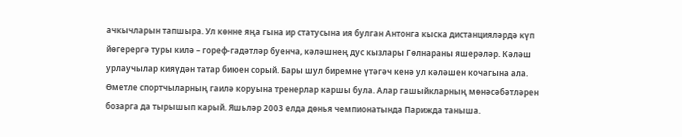ачкычларын тапшыра. Ул көнне яңа гына ир статусына ия булган Антонга кыска дистанцияләрдә күп йөгерергә туры килә – гореф-гадәтләр буенча, кәләшнең дус кызлары Гөлнараны яшерәләр. Кәләш урлаучылар кияүдән татар биюен сорый. Бары шул биремне үтәгәч кенә ул кәләшен кочагына ала.
Өметле спортчыларның гаилә коруына тренерлар каршы була. Алар гашыйкларның мөнәсәбәтләрен бозарга да тырышып карый. Яшьләр 2003 елда дөнья чемпионатында Парижда таныша.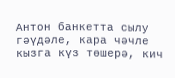Антон банкетта сылу гәүдәле, кара чәчле кызга күз төшерә, кич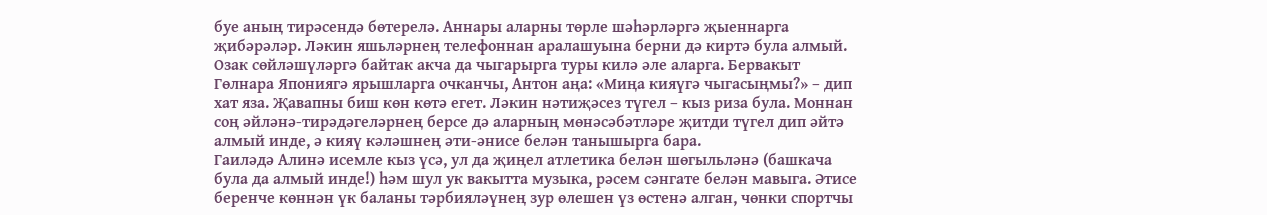буе аның тирәсендә бөтерелә. Аннары аларны төрле шәһәрләргә җыеннарга җибәрәләр. Ләкин яшьләрнең телефоннан аралашуына берни дә киртә була алмый. Озак сөйләшүләргә байтак акча да чыгарырга туры килә әле аларга. Бервакыт Гөлнара Япониягә ярышларга очканчы, Антон аңа: «Миңа кияүгә чыгасыңмы?» – дип хат яза. Җавапны биш көн көтә егет. Ләкин нәтиҗәсез түгел – кыз риза була. Моннан соң әйләнә-тирәдәгеләрнең берсе дә аларның мөнәсәбәтләре җитди түгел дип әйтә алмый инде, ә кияү кәләшнең әти-әнисе белән танышырга бара.
Гаиләдә Алинә исемле кыз үсә, ул да җиңел атлетика белән шөгыльләнә (башкача була да алмый инде!) һәм шул ук вакытта музыка, рәсем сәнгате белән мавыга. Әтисе беренче көннән үк баланы тәрбияләүнең зур өлешен үз өстенә алган, чөнки спортчы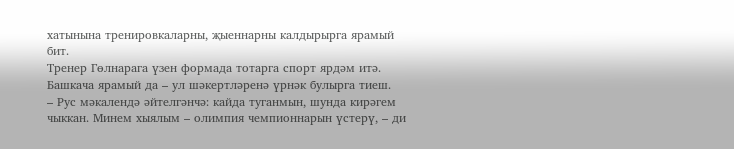хатынына тренировкаларны, җыеннарны калдырырга ярамый бит.
Тренер Гөлнарага үзен формада тотарга спорт ярдәм итә. Башкача ярамый да – ул шәкертләренә үрнәк булырга тиеш.
– Рус мәкалендә әйтелгәнчә: кайда туганмын, шунда кирәгем чыккан. Минем хыялым – олимпия чемпионнарын үстерү, – ди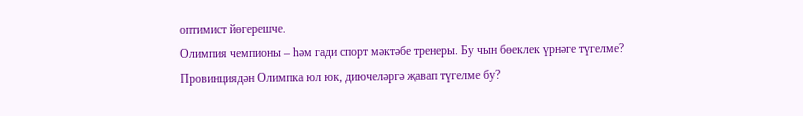оптимист йөгерешче.
Олимпия чемпионы – һәм гади спорт мәктәбе тренеры. Бу чын бөеклек үрнәге түгелме? Провинциядән Олимпка юл юк, диючеләргә җавап түгелме бу?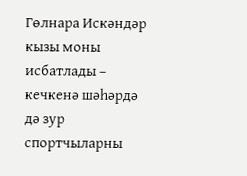Гөлнара Искәндәр кызы моны исбатлады – кечкенә шәһәрдә дә зур спортчыларны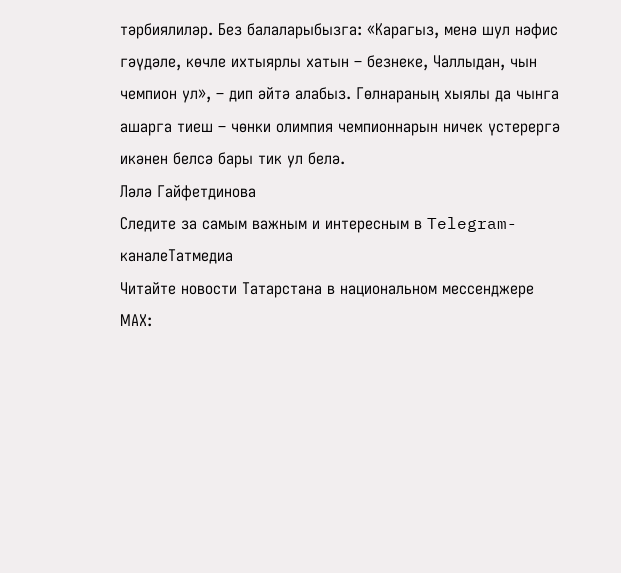тәрбиялиләр. Без балаларыбызга: «Карагыз, менә шул нәфис гәүдәле, көчле ихтыярлы хатын – безнеке, Чаллыдан, чын чемпион ул», – дип әйтә алабыз. Гөлнараның хыялы да чынга ашарга тиеш – чөнки олимпия чемпионнарын ничек үстерергә икәнен белсә бары тик ул белә.
Ләлә Гайфетдинова
Следите за самым важным и интересным в Telegram-каналеТатмедиа
Читайте новости Татарстана в национальном мессенджере MАХ: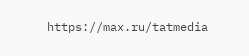https://max.ru/tatmedia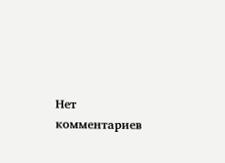Нет комментариев